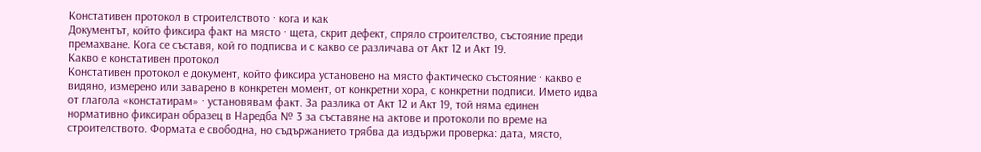Констативен протокол в строителството · кога и как
Документът, който фиксира факт на място · щета, скрит дефект, спряло строителство, състояние преди премахване. Кога се съставя, кой го подписва и с какво се различава от Акт 12 и Акт 19.
Какво е констативен протокол
Констативен протокол е документ, който фиксира установено на място фактическо състояние · какво е видяно, измерено или заварено в конкретен момент, от конкретни хора, с конкретни подписи. Името идва от глагола «констатирам» · установявам факт. За разлика от Акт 12 и Акт 19, той няма единен нормативно фиксиран образец в Наредба № 3 за съставяне на актове и протоколи по време на строителството. Формата е свободна, но съдържанието трябва да издържи проверка: дата, място,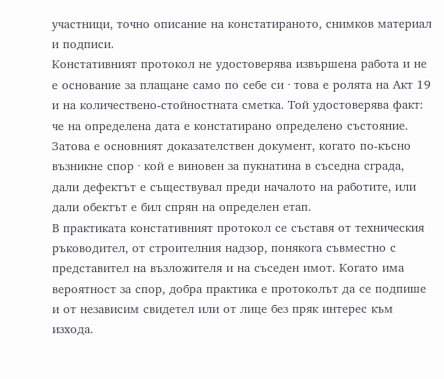участници, точно описание на констатираното, снимков материал и подписи.
Констативният протокол не удостоверява извършена работа и не е основание за плащане само по себе си · това е ролята на Акт 19 и на количествено-стойностната сметка. Той удостоверява факт: че на определена дата е констатирано определено състояние. Затова е основният доказателствен документ, когато по-късно възникне спор · кой е виновен за пукнатина в съседна сграда, дали дефектът е съществувал преди началото на работите, или дали обектът е бил спрян на определен етап.
В практиката констативният протокол се съставя от техническия ръководител, от строителния надзор, понякога съвместно с представител на възложителя и на съседен имот. Когато има вероятност за спор, добра практика е протоколът да се подпише и от независим свидетел или от лице без пряк интерес към изхода.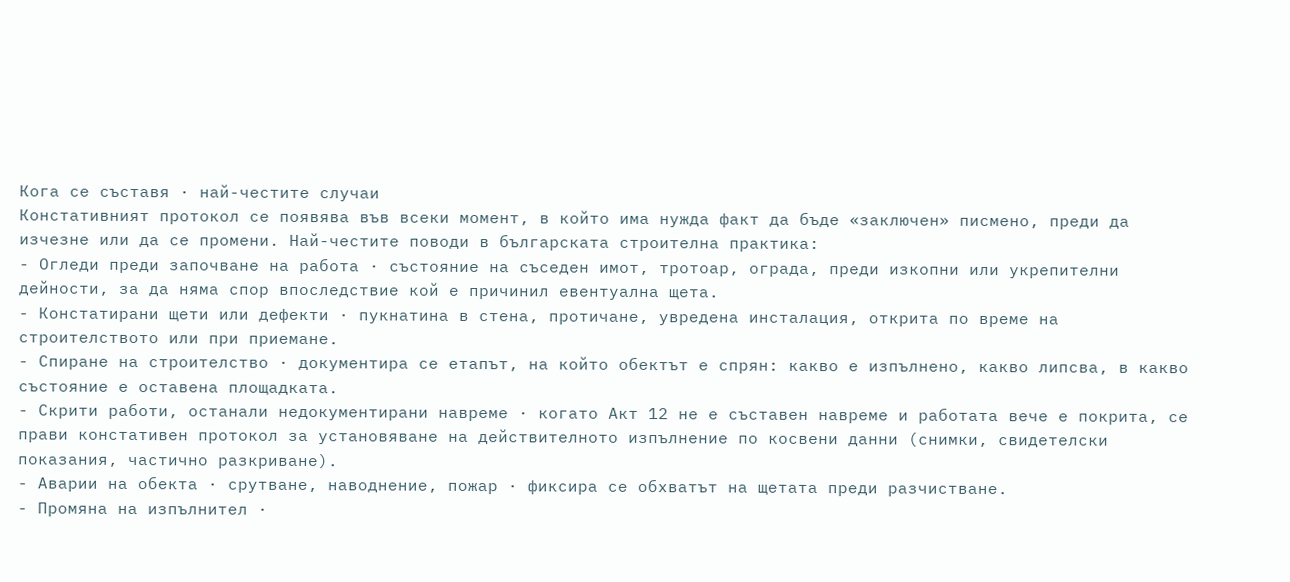Кога се съставя · най-честите случаи
Констативният протокол се появява във всеки момент, в който има нужда факт да бъде «заключен» писмено, преди да изчезне или да се промени. Най-честите поводи в българската строителна практика:
- Огледи преди започване на работа · състояние на съседен имот, тротоар, ограда, преди изкопни или укрепителни дейности, за да няма спор впоследствие кой е причинил евентуална щета.
- Констатирани щети или дефекти · пукнатина в стена, протичане, увредена инсталация, открита по време на строителството или при приемане.
- Спиране на строителство · документира се етапът, на който обектът е спрян: какво е изпълнено, какво липсва, в какво състояние е оставена площадката.
- Скрити работи, останали недокументирани навреме · когато Акт 12 не е съставен навреме и работата вече е покрита, се прави констативен протокол за установяване на действителното изпълнение по косвени данни (снимки, свидетелски показания, частично разкриване).
- Аварии на обекта · срутване, наводнение, пожар · фиксира се обхватът на щетата преди разчистване.
- Промяна на изпълнител ·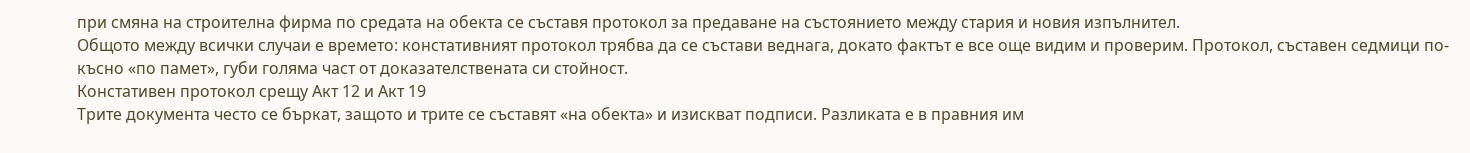при смяна на строителна фирма по средата на обекта се съставя протокол за предаване на състоянието между стария и новия изпълнител.
Общото между всички случаи е времето: констативният протокол трябва да се състави веднага, докато фактът е все още видим и проверим. Протокол, съставен седмици по-късно «по памет», губи голяма част от доказателствената си стойност.
Констативен протокол срещу Акт 12 и Акт 19
Трите документа често се бъркат, защото и трите се съставят «на обекта» и изискват подписи. Разликата е в правния им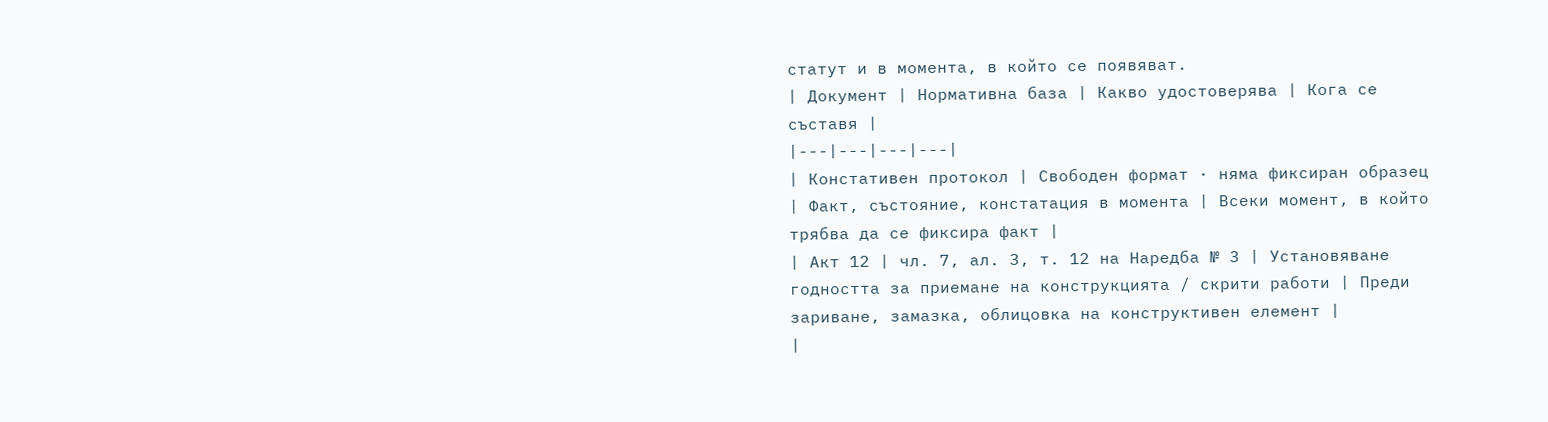статут и в момента, в който се появяват.
| Документ | Нормативна база | Какво удостоверява | Кога се съставя |
|---|---|---|---|
| Констативен протокол | Свободен формат · няма фиксиран образец | Факт, състояние, констатация в момента | Всеки момент, в който трябва да се фиксира факт |
| Акт 12 | чл. 7, ал. 3, т. 12 на Наредба № 3 | Установяване годността за приемане на конструкцията / скрити работи | Преди зариване, замазка, облицовка на конструктивен елемент |
|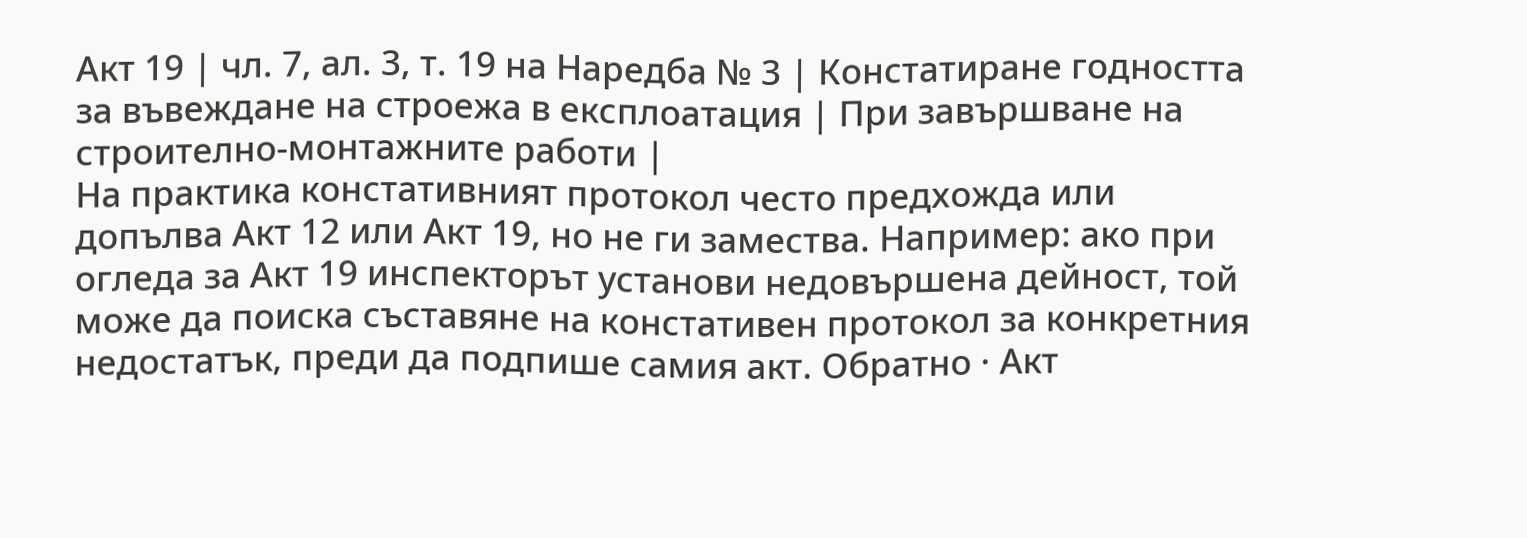Акт 19 | чл. 7, ал. 3, т. 19 на Наредба № 3 | Констатиране годността за въвеждане на строежа в експлоатация | При завършване на строително-монтажните работи |
На практика констативният протокол често предхожда или допълва Акт 12 или Акт 19, но не ги замества. Например: ако при огледа за Акт 19 инспекторът установи недовършена дейност, той може да поиска съставяне на констативен протокол за конкретния недостатък, преди да подпише самия акт. Обратно · Акт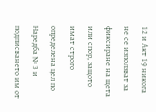12 и Акт 19 никога не се използват за фиксиране на щета или спор, защото имат строго определена цел по Наредба № 3 и подписването им от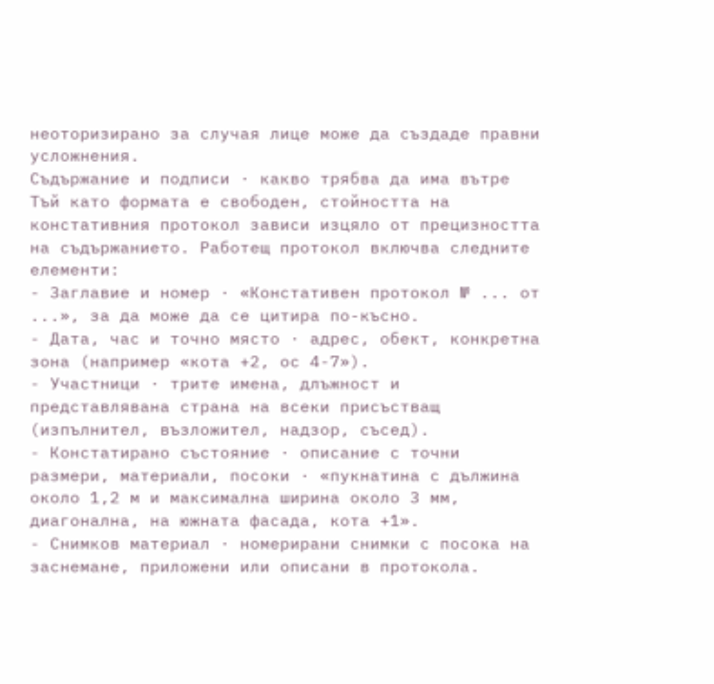неоторизирано за случая лице може да създаде правни усложнения.
Съдържание и подписи · какво трябва да има вътре
Тъй като формата е свободен, стойността на констативния протокол зависи изцяло от прецизността на съдържанието. Работещ протокол включва следните елементи:
- Заглавие и номер · «Констативен протокол № ... от ...», за да може да се цитира по-късно.
- Дата, час и точно място · адрес, обект, конкретна зона (например «кота +2, ос 4-7»).
- Участници · трите имена, длъжност и представлявана страна на всеки присъстващ (изпълнител, възложител, надзор, съсед).
- Констатирано състояние · описание с точни размери, материали, посоки · «пукнатина с дължина около 1,2 м и максимална ширина около 3 мм, диагонална, на южната фасада, кота +1».
- Снимков материал · номерирани снимки с посока на заснемане, приложени или описани в протокола.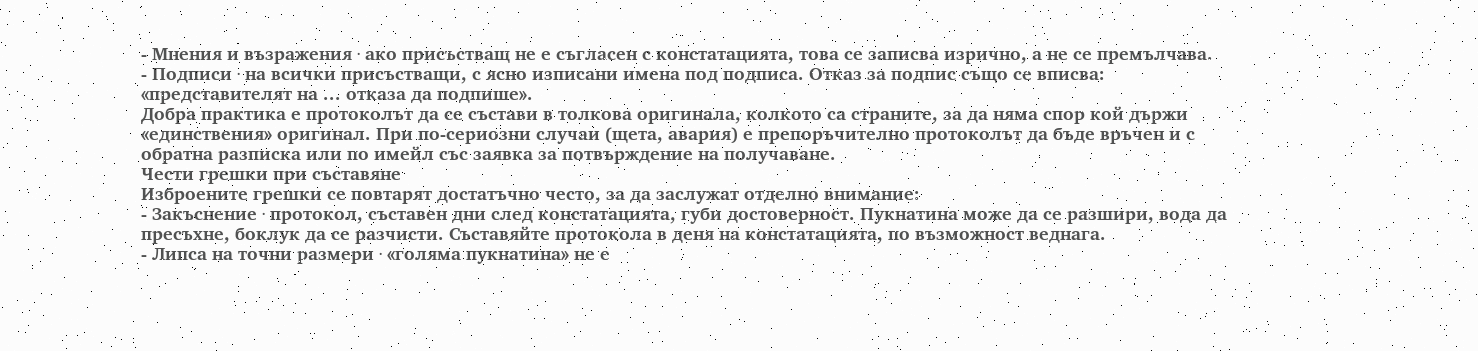- Мнения и възражения · ако присъстващ не е съгласен с констатацията, това се записва изрично, а не се премълчава.
- Подписи · на всички присъстващи, с ясно изписани имена под подписа. Отказ за подпис също се вписва: «представителят на ... отказа да подпише».
Добра практика е протоколът да се състави в толкова оригинала, колкото са страните, за да няма спор кой държи «единствения» оригинал. При по-сериозни случаи (щета, авария) е препоръчително протоколът да бъде връчен и с обратна разписка или по имейл със заявка за потвърждение на получаване.
Чести грешки при съставяне
Изброените грешки се повтарят достатъчно често, за да заслужат отделно внимание:
- Закъснение · протокол, съставен дни след констатацията, губи достоверност. Пукнатина може да се разшири, вода да пресъхне, боклук да се разчисти. Съставяйте протокола в деня на констатацията, по възможност веднага.
- Липса на точни размери · «голяма пукнатина» не е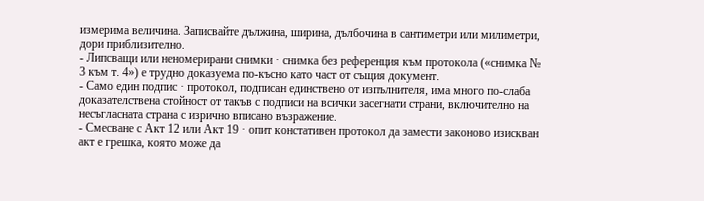измерима величина. Записвайте дължина, ширина, дълбочина в сантиметри или милиметри, дори приблизително.
- Липсващи или неномерирани снимки · снимка без референция към протокола («снимка № 3 към т. 4») е трудно доказуема по-късно като част от същия документ.
- Само един подпис · протокол, подписан единствено от изпълнителя, има много по-слаба доказателствена стойност от такъв с подписи на всички засегнати страни, включително на несъгласната страна с изрично вписано възражение.
- Смесване с Акт 12 или Акт 19 · опит констативен протокол да замести законово изискван акт е грешка, която може да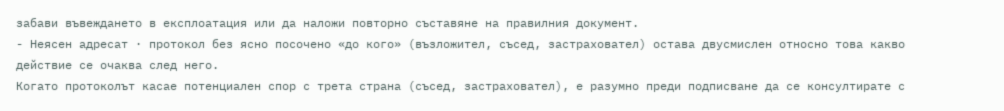забави въвеждането в експлоатация или да наложи повторно съставяне на правилния документ.
- Неясен адресат · протокол без ясно посочено «до кого» (възложител, съсед, застраховател) остава двусмислен относно това какво действие се очаква след него.
Когато протоколът касае потенциален спор с трета страна (съсед, застраховател), е разумно преди подписване да се консултирате с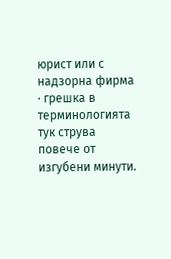юрист или с надзорна фирма · грешка в терминологията тук струва повече от изгубени минути.